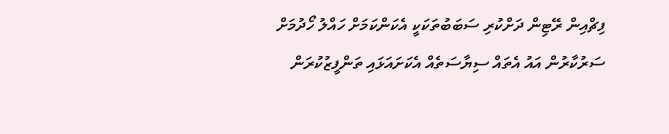ފިޗްއިން ރޭޓިން ދަށްކުރި ސަބަބުތަކަކީ އެކަންކަމަށް ހައްލު ހޯދުމަށް ސަރުކާރުން އައު އެތައް ސިޔާސަތެއް އެކަށައަޅައި ތަންފީޒުކުރަން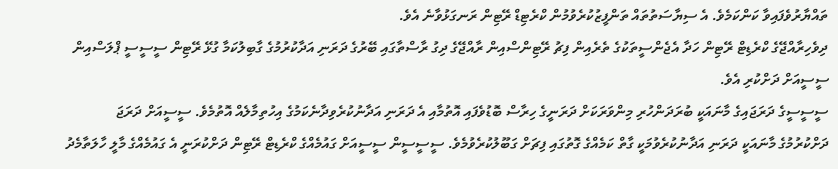ތައްޔާރުވެފައިވާ ކަންކަމެވެ. އެ ސިޔާސަތުތައް ތަންފީޒުކުރެވުމުން ކްރެޓިޑް ރޭޓިން ރަނގަޅުވާނެ އެވެ.
ދިވެހިރާއްޖޭގެ ކްރެޑިޓް ރޭޓިން ހަދާ އެޖެންސީތަކުގެ ތެރެއިން ފިޗު ރޭޓިންސްއިން ރާއްޖޭގެ ދިގު ރާސްތާގައި ބޭރުގެ ދަރަނި އަދާކުރުމުގެ ގާބިލުކަމާ ގުޅޭ ރޭޓިން ސީސީސީ ޕްލަސްއިން ސީސީއަށް ދަށްކުރި އެވެ.
ސީސީސީގެ ދަރަޖައިގެ މާނައަކީ ބުރަދަންހުރި މިންވަރަކަށް ދަރަނީގެ ހިރާސް ބޮޑުވެފައި އޮތުމާއި އެ ދަރަނި އަދާނުކުރެވިދާނެކަމުގެ އިހުތިމާލެއް އޮތުމެވެ. ސީސީއަށް ދަރަޖަ ދަށްކުރުމުގެ މާނައަކީ ދަރަނި އަދާނުކުރެވުމަކީ ގާތް ކަމެއްގެ ގޮތުގައި ފިޗަށް ގަބޫލުކުރެވުމެވެ. ސީސީސީން ސީސީއަށް ގައުމެއްގެ ކްރެޑިޓް ރޭޓިން ދަށްކުރަނީ އެ ގައުމެއްގެ މާލީ ހާލަތާމެދު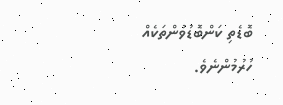ބޮޑެތި ކަންބޮޑުވުންތަކެއް ހުރުމުންނެވެ.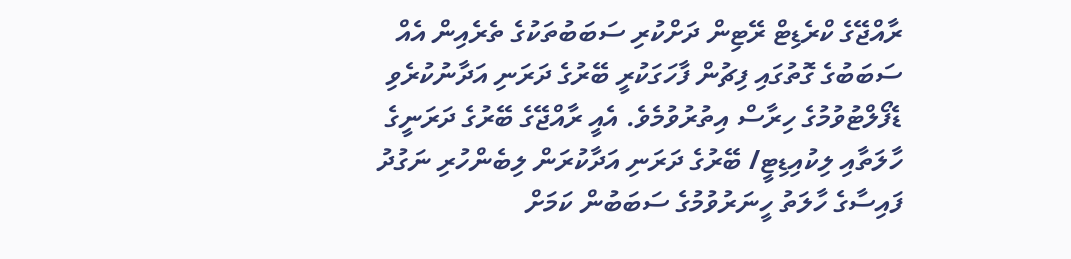ރާއްޖޭގެ ކްރެޑިޓް ރޭޓިން ދަށްކުރި ސަބަބުތަކުގެ ތެރެއިން އެއް ސަބަބުގެ ގޮތުގައި ފިޗުން ފާހަގަކުރީ ބޭރުގެ ދަރަނި އަދާނުކުރެވި ޑެފޯލްޓުވުމުގެ ހިރާސް އިތުރުވުމެވެ. އެއީ ރާއްޖޭގެ ބޭރުގެ ދަރަނީގެ ހާލަތާއި ލިކުއިޑިޓީ/ ބޭރުގެ ދަރަނި އަދާކުރަން ލިބެންހުރި ނަގުދު ފައިސާގެ ހާލަތު ހީނަރުވުމުގެ ސަބަބުން ކަމަށް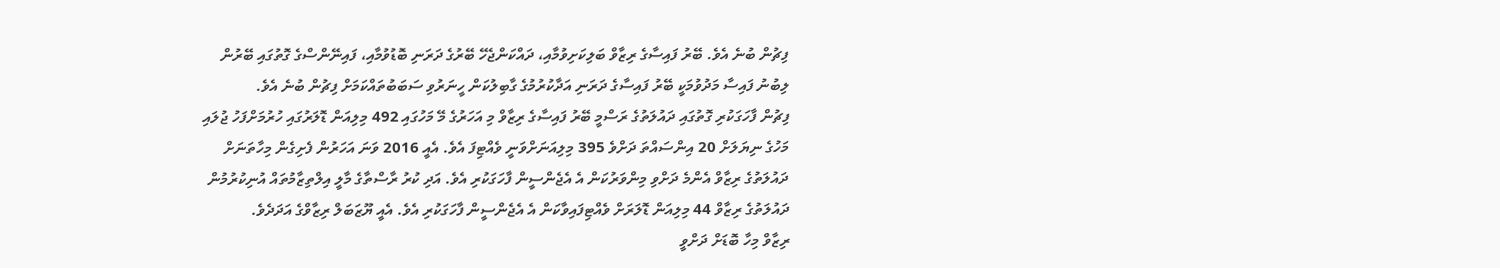ފިޗުން ބުނެ އެވެ. ބޭރު ފައިސާގެ ރިޒާވް ބަލިކަށިވުމާއި، ދައްކަންޖެހޭ ބޭރުގެ ދަރަނި ބޮޑުވުމާއި، ފައިނޭންސްގެ ގޮތުގައި ބޭރުން ލިބުނު ފައިސާ މަދުވުމަކީ ބޭރު ފައިސާގެ ދަރަނި އަދާކުރުމުގެ ގާބިލުކަން ހީނަރުވި ސަބަބުތައްކަމަށް ފިޗުން ބުނެ އެވެ.
ފިޗުން ފާހަގަކުރި ގޮތުގައި ދައުލަތުގެ ރަސްމީ ބޭރު ފައިސާގެ ރިޒާވް މި އަހަރުގެ މޭ މަހުގައި 492 މިލިއަން ޑޮލަރުގައި ހުރުމަށްފަހު ޖުލައި މަހުގެ ނިޔަލަށް 20 އިންސައްތަ ދަށްވެ 395 މިލިއަނަށްވަނީ ވެއްޓިފަ އެވެ. އެއީ 2016 ވަނަ އަހަރުން ފެށިގެން މިހާތަނަށް ދައުލަތުގެ ރިޒާވް އެންމެ ދަށްވި މިންވަރުކަން އެ އެޖެންސީން ފާހަގަކުރި އެވެ. އަދި ކުރު ރާސްތާގެ މާލީ އިލްތިޒާމުތައް އުނިކުރުމުން ދައުލަތުގެ ރިޒާވް 44 މިލިއަން ޑޮލަރަށް ވެއްޓިފައިވާކަން އެ އެޖެންސީން ފާހަގަކުރި އެވެ. އެއީ ޔޫޒަބަލް ރިޒާވްގެ އަދަދެވެ.
ރިޒާވް މިހާ ބޮޑަށް ދަށްވީ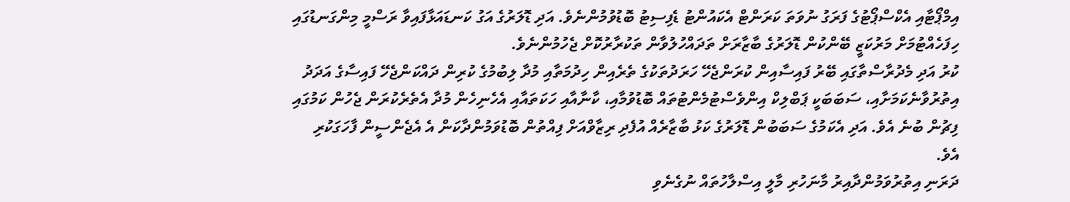އިމްޕޯޓާއި އެކްސްޕޯޓުގެ ފަރަގު ނުވަތަ ކަރަންޓް އެކައުންޓު ޑެފިސިޓު ބޮޑުވުމުންނެވެ. އަދި ޑޮލަރުގެ އަގު ކަނޑައަޅާފައިވާ ރަސްމީ މިންގަނޑުގައި ހިފަހެއްޓުމަށް މަރުކަޒީ ބޭންކުން ޑޮލަރުގެ ބާޒާރަށް ތަދައްހުލުވާން ތަކުރާރުކޮށް ޖެހުމުންނެވެ.
ކުރު އަދި މެދުރާސްތާގައި ބޭރު ފައިސާއިން ކުރަންޖެހޭ ހަރަދުތަކުގެ ތެރެއިން ހިދުމަތާއި މުދާ ލިބުމުގެ ކުރިން ދައްކަންޖެހޭ ފައިސާގެ އަދަދު އިތުރުވާނެކަމަށާއި، ސަބަބަކީ ޕަބްލިކް އިންވެސްޓުމެންޓުތައް ބޮޑުވުމާއި، ކާނާއާއި ހަކަތައާއި އެހެނިހެން މުދާ އެތެރެކުރަން ޖެހުން ކަމުގައި ފިޗުން ބުނެ އެވެ. އަދި އެކަމުގެ ސަބަބުން ޑޮލަރުގެ ކަޅު ބާޒާރެއް އުފެދި ރިޒާވްއަށް ފިއްތުން ބޮޑުވަމުންދާކަން އެ އެޖެންސީން ފާހަގަކުރި އެވެ.
ދަރަނި އިތުރުވަމުންދާއިރު މާނަހުރި މާލީ އިސްލާހުތައް ނުގެނެވި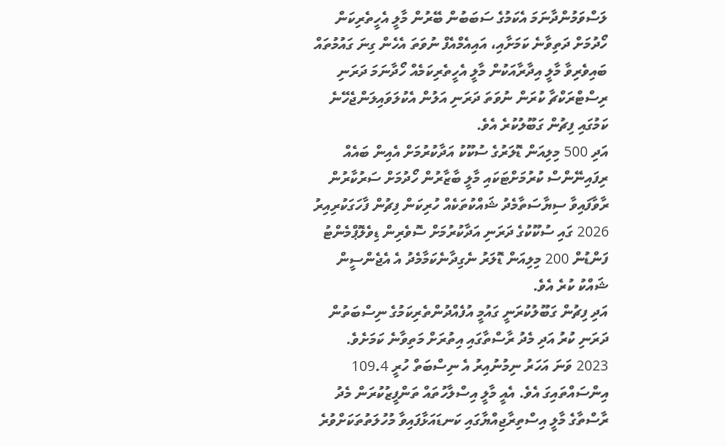ލަސްވަމުންދާނަމަ އެކަމުގެ ސަބަބުން ބޭރުން މާލީ އެހީތެރިކަން ހޯދުމަށް ދަތިވާނެ ކަމަށާއި، އައިއެމްއެފް ނުވަތަ އެހެން ގިނަ ގައުމުތައް ބައިވެރިވާ މާލީ އިދާރާއަކުން މާލީ އެހީތެރިކަމެއް ހޯދާނަމަ ދަރަނި ރިސްޓްރަކްޗާ ކުރަން ނުވަތަ ދަރަނި އަލުން އެކުލަވައިލަންޖެހޭނެ ކަމުގައި ފިޗުން ގަބޫލުކުރެ އެވެ.
އަދި 500 މިލިއަން ޑޮލަރުގެ ސުކޫކު އަދާކުރުމަށް އެއިން ބައެއް ރިފައިނޭންސް ކުރުމަށްޓަކައި މާލީ ބާޒާރުން ހޯދުމަށް ސަރުކާރުން ރާވާފައިވާ ސިޔާސަތާމެދު ޝައްކުތަކެއް ހުރިކަން ފިޗުން ފާހަގަކުރިއިރު 2026 ގައި ސުކޫކުގެ ދަރަނި އަދާކުރުމަށް ސޮވެރިން ޑިވެލޮޕްމެންޓު ފަންޑުން 200 މިލިއަން ޑޮލަރު ނެގިދާނެކަމާމެދު އެ އެޖެންސީން ޝައްކު ކުރެ އެވެ.
އަދި ފިޗުން ގަބޫލުކުރަނީ ގައުމީ އުފެއްދުންތެރިކަމުގެ ނިސްބަތުން ދަރަނި ކުރު އަދި މެދު ރާސްތާގައި އިތުރަށް މަތިވާނެ ކަމަށެވެ. 2023 ވަނަ އަހަރު ނިމުނުއިރު އެ ނިސްބަތް ހުރީ 109.4 އިންސައްތައިގަ އެވެ. އެއީ މާލީ އިސްލާހުތައް ތަންފީޒުކުރަން މެދު ރާސްތާގެ މާލީ އިސްތިރާޖިއްޔާގައި ކަނޑައަޅާފައިވާ މުހުލަތުތަކަށްވުރެ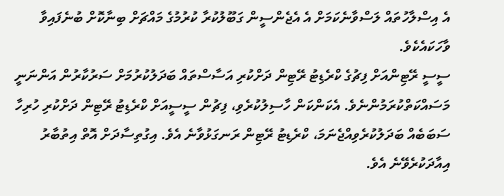އެ އިސްލާހުތައް ލަސްވާނެކަމަށް އެ އެޖެންސީން ގަބޫލުކުރާ ކުރުމުގެ މައްޗަށް ބިނާކޮށް ބުނެފައިވާ ވާހަކައެކެވެ.
ސީސީ ރޭޓިންއަށް ފިޗުގެ ކްރެޑިޓު ރޭޓިން ދަށްކުރި އަސާސްތައް ބަދަލުކުރުމަށް ސަރުކާރުން އަންނަނީ މަސައްކަތްކުރަމުންނެވެ. އެކަންކަން ހާސިލުކުރެވި، ފިޗުން ސީސީއަށް ކްރެޑިޓު ރޭޓިން ދަށްކުރި ހުރިހާ ސަބަބެއް ބަދަލުކުރެވިއްޖެނަމަ، ކްރެޑިޓު ރޭޓިން ރަނގަޅުވާނެ އެވެ. އިގުތިސާދަށް އޮތް އިތުބާރު އިއާދަކުރެވޭނެ އެވެ.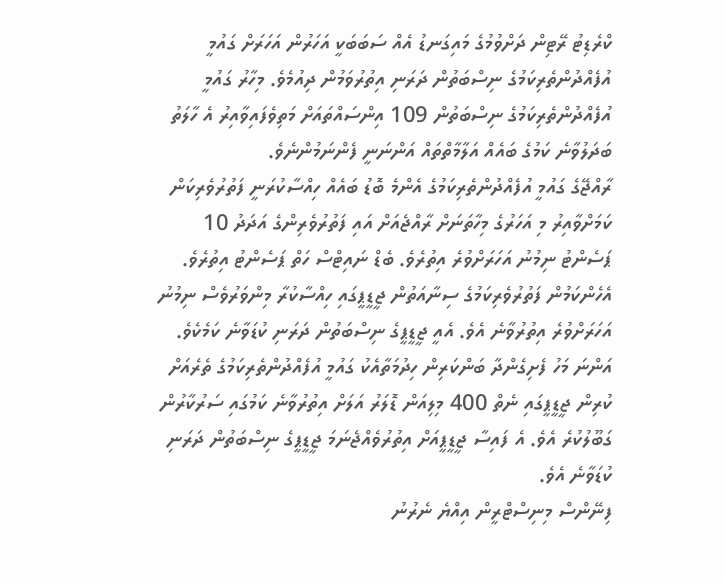ކްރެޑިޓު ރޭޓިން ދަށްވުމުގެ މައިގަނޑު އެއް ސަބަބަކީ އަހަރުން އަހަރަށް ގައުމީ އުފެއްދުންތެރިކަމުގެ ނިސްބަތުން ދަރަނި އިތުރުވަމުން ދިއުމެވެ. މިހާރު ގައުމީ އުފެއްދުންތެރިކަމުގެ ނިސްބަތުން 109 އިންސައްތައަށް މަތިވެފައިވާއިރު އެ ހާލަތު ބަދަލުވާނެ ކަމުގެ ބައެއް އަލާމާތްތައް އަންނަނީ ފެންނަމުންނެވެ.
ރާއްޖޭގެ ގައުމީ އުފެއްދުންތެރިކަމުގެ އެންމެ ބޮޑު ބައެއް ހިއްސާކުރަނީ ފަތުރުވެރިކަން ކަމަށްވާއިރު މި އަހަރުގެ މިހާތަނަށް ރާއްޖެއަށް އައި ފަތުރުވެރިންގެ އަދަދު 10 ޕަސެންޓު ނިމުނު އަހަރަށްވުރެ އިތުރެވެ. ބެޑް ނައިޓްސް ހަތް ޕަސެންޓު އިތުރެވެ. އެހެންކަމުން ފަތުރުވެރިކަމުގެ ސިނާއަތުން ޖީޑީޕީގައި ހިއްސާކުރާ މިންވަރުވެސް ނިމުނު އަހަރަށްވުރެ އިތުރުވާނެ އެވެ. އެއީ ޖީޑީޕީގެ ނިސްބަތުން ދަރަނި ކުޑަވާނެ ކަމެކެވެ.
އަންނަ މަހު ފެށިގެންދާ ބަންކަރިން ހިދުމަތާއެކު ގައުމީ އުފެއްދުންތެރިކަމުގެ ތެރެއަށް ކުރިން ޖީޑީޕީގައި ނެތް 400 މިލިއަން ޑޮލަރު އަލަށް އިތުރުވާނެ ކަމުގައި ސަރުކާރުން ގަބޫލުކުރެ އެވެ. އެ ފައިސާ ޖީޑީޕީއަށް އިތުރުވެއްޖެނަމަ ޖީޑީޕީގެ ނިސްބަތުން ދަރަނި ކުޑަވާނެ އެވެ.
ފިނޭންސް މިނިސްޓްރީން އިއްޔެ ނެރުނު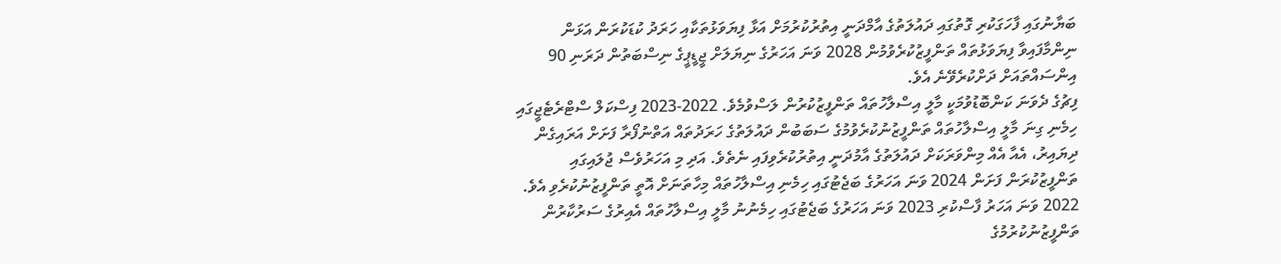ބަޔާނުގައި ފާހަގަކުރި ގޮތުގައި ދައުލަތުގެ އާމްދަނީ އިތުރުކުރުމަށް އަޅާ ފިޔަވަޅުތަކާއި ހަރަދު ކުޑަކުރަން އަޅަން ނިންމާފައިވާ ފިޔަވަޅުތައް ތަންފީޒުކުރެވުމުން 2028 ވަނަ އަހަރުގެ ނިޔަލަށް ޖީޑީޕީގެ ނިސްބަތުން ދަރަނި 90 އިންސައްތައަށް ދަށްކުރެވޭނެ އެވެ.
ފިޗުގެ ދެވަނަ ކަންބޮޑުވުމަކީ މާލީ އިސްލާހުތައް ތަންފީޒުކުރުން ލަސްވުމެވެ. 2022-2023 ފިސްކަލް ސްޓްރެޓެޖީގައި ހިމެނި ގިނަ މާލީ އިސްލާހުތައް ތަންފީޒުނުކުރެވުމުގެ ސަބަބުން ދައުލަތުގެ ހަރަދުތައް އަތްނުފޯރާ ފަށަށް އަރައިގެން ދިޔައިރު، އެއާ އެއް މިންވަރަކަށް ދައުލަތުގެ އާމުދަނީ އިތުރުކުރެވިފައި ނެތެވެ. އަދި މި އަހަރުވެސް ޖުލައިގައި ތަންފީޒުކުރަން ފަށަން 2024 ވަނަ އަހަރުގެ ބަޖެޓުގައި ހިމެނި އިސްލާހުތައް މިހާތަނަށް އޮތީ ތަންފީޒުނުކުރެވި އެވެ.
2022 ވަނަ އަހަރު ފާސްކުރި 2023 ވަނަ އަހަރުގެ ބަޖެޓުގައި ހިމެނުނު މާލީ އިސްލާހުތައް އެއިރުގެ ސަރުކާރުން ތަންފީޒުނުކުރުމުގެ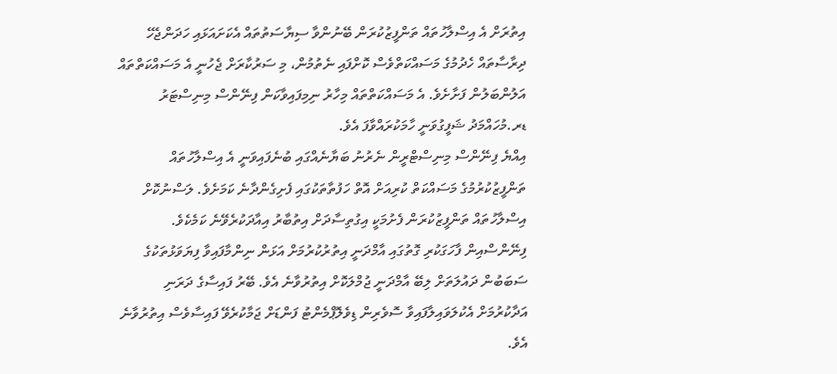އިތުރަށް އެ އިސްލާހުތައް ތަންފީޒުކުރަން ބޭނުންވާ ސިޔާސަތުތައް އެކަށައަޅައި ހަދަންޖެހޭ ދިރާސާތައް ހެދުމުގެ މަސައްކަތްވެސް ކޮށްފައި ނެތުމުން، މި ސަރުކާރަށް ޖެހުނީ އެ މަސައްކަތްތައް އަލުންބަލުން ފަށާށެވެ. އެ މަސައްކަތްތައް މިހާރު ނިމިފައިވާކަން ފިނޭންސް މިނިސްޓަރު ޑރ.މުހައްމަދު ޝަފީގުވަނީ ހާމަކުރައްވާފަ އެވެ.
އިއްޔެ ފިނޭންސް މިނިސްޓްރީން ނެރުނު ބަޔާނެއްގައި ބުނެފައިވަނީ އެ އިސްލާހުތައް ތަންފީޒުކުރުމުގެ މަސައްކަތް ކުރިއަށް އޮތް ހަފުތާތަކުގައި ފެށިގެންދާނެ ކަމަށެވެ. ލަސްނުކޮށް އިސްލާހުތައް ތަންފީޒުކުރަން ފެށުމަކީ އިގުތިސާދަށް އިތުބާރު އިއާދަކުރެވޭނެ ކަމެކެވެ.
ފިނޭންސްއިން ފާހަގަކުރި ގޮތުގައި އާމްދަނީ އިތުރުކުރުމަށް އަޅަން ނިންމާފައިވާ ފިޔަވަޅުތަކުގެ ސަބަބުން ދައުލަތަށް ލިބޭ އާމްދަނީ ޖުމްލަކޮށް އިތުރުވާނެ އެވެ. ބޭރު ފައިސާގެ ދަރަނި އަދާކުރުމަށް އެކުލަވައިލާފައިވާ ސޮވެރިން ޑިވެލޮޕްމެންޓު ފަންޑަށް ޖަމާކުރެވޭ ފައިސާވެސް އިތުރުވާނެ އެވެ.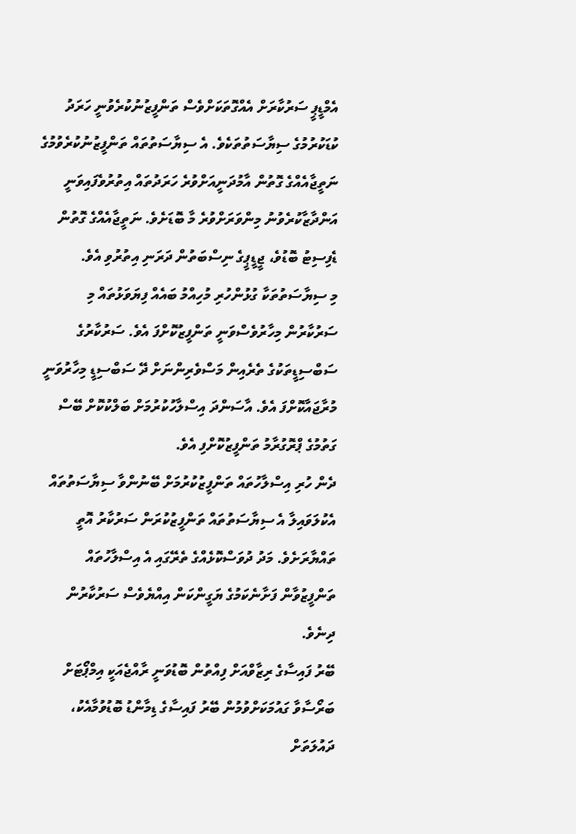އެމްޑީޕީ ސަރުކާރަށް އެއްގޮތަކަށްވެސް ތަންފީޒުނުކުރެވުނީ ހަރަދު ކުޑަކުރުމުގެ ސިޔާސަތުތަކެވެ. އެ ސިޔާސަތުތައް ތަންފީޒުނުކުރެވުމުގެ ނަތީޖާއެއްގެ ގޮތުން އާމުދަނީއަށްވުރެ ހަރަދުތައް އިތުރުވެފައިވަނީ އަންދާޒާކުރެވުނު މިންވަރަށްވުރެ މާ ބޮޑަށެވެ. ނަތީޖާއެއްގެ ގޮތުން ޑެފިސިޓު ބޮޑުވެ، ޖީޑީޕީގެ ނިސްބަތުން ދަރަނި އިތުރުވި އެވެ.
މި ސިޔާސަތުތަކާ ގުޅުންހުރި މުހިއްމު ބައެއް ފިޔަވަޅުތައް މި ސަރުކާރުން މިހާރުވެސްވަނީ ތަންފީޒުކޮށްފަ އެވެ. ސަރުކާރުގެ ސަބްސިޑީތަކުގެ ތެރެއިން މަސްވެރިންނަށް ދޭ ސަބްސިޑީ މިހާރުވަނީ މުރާޖައާކޮށްފަ އެވެ. އާސަންދަ އިސްލާހުކުރުމަށް ބަލްކުކޮށް ބޭސް ގަތުމުގެ ޕްރޮގުރާމު ތަންފީޒުކޮށްފި އެވެ.
ދެން ހުރި އިސްލާހުތައް ތަންފީޒުކުރުމަށް ބޭނުންވާ ސިޔާސަތުތައް އެކުލަވައިލާ އެ ސިޔާސަތުތައް ތަންފީޒުކުރަން ސަރުކާރު އޮތީ ތައްޔާރަށެވެ. މަދު ދުވަސްކޮޅެއްގެ ތެރޭގައި އެ އިސްލާހުތައް ތަންފީޒުވާން ފަށާނެކަމުގެ ޔަގީންކަން އިއްޔެވެސް ސަރުކާރުން ދިނެވެ.
ބޭރު ފައިސާގެ ރިޒާވްއަށް ފިއްތުން ބޮޑުވަނީ ރާއްޖެއަކީ އިމްޕޯޓަށް ބަރޯސާވާ ގައުމަކަށްވުމުން ބޭރު ފައިސާގެ ޑިމާންޑު ބޮޑުވުމާއެކު، ދައުލަތަށް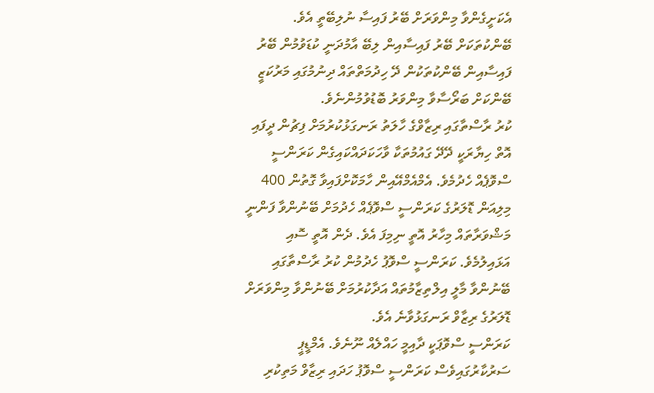އެކަށީގެންވާ މިންވަރަށް ބޭރު ފައިސާ ނުލިބޭތީ އެވެ. ބޭންކުތަކަށް ބޭރު ފައިސާއިން ލިބޭ އާމުދަނީ ކުޑަވުމުން ބޭރު ފައިސާއިން ބޭންކުތަކުން ދޭ ހިދުމަތްތައް ދިނުމުގައި މަރުކަޒީ ބޭންކަށް ބަރޯސާވާ މިންވަރު ބޮޑުވުމުންނެވެ.
ކުރު ރާސްތާގައި ރިޒާވްގެ ހާލަތު ރަނގަޅުކުރުމަށް ފިޗުން ދީފައި އޮތް ހިޔާރަކީ ދޭދޭ ގައުމުތަކާ ވާހަކަދައްކައިގެން ކަރަންސީ ސްވޮޕެއް ހެދުމެވެ. އެމްއެމްއޭއިން ހާމަކޮށްފައިވާ ގޮތުން 400 މިލިއަން ޑޮލަރުގެ ކަރަންސީ ސްވޮޕެއް ހެދުމަށް ބޭނުންވާ ފަންނީ މަޝްވަރާތައް މިހާރު އޮތީ ނިމިފަ އެވެ. ދެން އޮތީ ސޮއި އަޅައިލުމެވެ. ކަރަންސީ ސްވޮޕު ހެދުމުން ކުރު ރާސްތާގައި ބޭނުންވާ މާލީ އިލްތިޒާމުތައް އަދާކުރުމަށް ބޭނުންވާ މިންވަރަށް ޑޮލަރުގެ ރިޒާވް ރަނގަޅުވާނެ އެވެ.
ކަރަންސީ ސްވޮޕަކީ ދާއިމީ ހައްލެއް ނޫނެވެ. އެމްޑީޕީ ސަރުކާރުގައިވެސް ކަރަންސީ ސްވޮޕު ހަދައި ރިޒާވް މަތިކުރި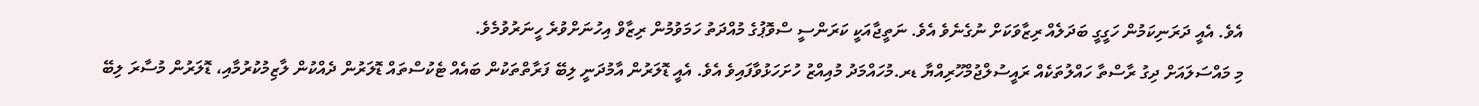އެވެ. އެއީ ދަރަނިކަމުން ހަގީގީ ބަދަލެއް ރިޒާވަކަށް ނުގެނެވެ އެވެ. ނަތީޖާއަކީ ކަރަންސީ ސްވޮޕުގެ މުއްދަތު ހަމަވުމުން ރިޒާވް އިހުނަށްވުރެ ހީނަރުވުމެވެ.
މި މައްސަލައަށް ދިގު ރާސްތާ ހައްލުތަކެއް ރައީސުލްޖުމްހޫރިއްޔާ ޑރ.މުހައްމަދު މުއިއްޒު ހުށަހަޅުވާފައިވެ އެވެ. އެއީ ޑޮލަރުން އާމުދަނީ ލިބޭ ފަރާތްތަކުން ބައެއް ޓެކުސްތައް ޑޮލަރުން ދެއްކުން ލާޒިމުކުރުމާއި، ޑޮލަރުން މުސާރަ ލިބޭ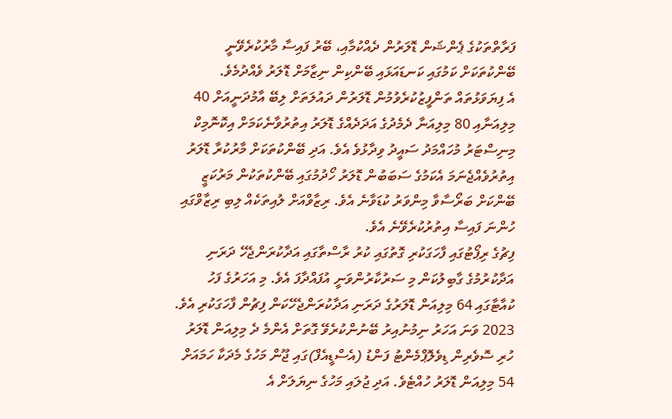ފަރާތްތަކުގެ ޕެންޝަން ޑޮލަރުން ދެއްކުމާއި، ބޭރު ފައިސާ މާރުކުރެވޭނީ ބޭންކުތަކަށް ކަމުގައި ކަނޑައަޅައި ބޭންކިން ނިޒާމަށް ޑޮލަރު ވެއްދުމެވެ.
އެ ފިޔަވަޅުތައް ތަންފީޒުކުރެވުމުން ޑޮލަރުން ދައުލަތަށް ލިބޭ އާމުދަނީއަށް 40 މިލިއަނާއި 80 މިލިއަނާ ދެމެދުގެ އަދަދެއްގެ ޑޮލަރު އިތުރުވާނެކަމަށް އިކޮނޮމިކް މިނިސްޓަރު މުހައްމަދު ސައީދު ވިދާޅުވެ އެވެ. އަދި ބޭންކުތަކަށް މާރުކުރާ ޑޮލަރު އިތުރުވެއްޖެނަމަ އެކަމުގެ ސަބަބުން ޑޮލަރު ހޯދުމުގައި ބޭންކުތަކުން މަރުކަޒީ ބޭންކަށް ބަރޯސާވާ މިންވަރު ކުޑަވާނެ އެވެ. ރިޒާވްއަށް ލުއިތަކެއް ލިބި ރިޒާވްގައި ހުންނަ ފައިސާ އިތުރުކުރެވޭނެ އެވެ.
ފިޗުގެ ރިޕޯޓުގައި ފާހަގަކުރި ގޮތުގައި ކުރު ރާސްތާގައި އަދާކުރަންޖެހޭ ދަރަނި އަދާކުރުމުގެ ގާބިލުކަން މި ސަރުކާރުންވަނީ އުފައްދާފަ އެވެ. މި އަހަރުގެ ފަހު ކުއާޓާގައި 64 މިލިއަން ޑޮލަރުގެ ދަރަނި އަދާކުރަންޖެހޭކަން ފިޗުން ފާހަގަކުރި އެވެ.
2023 ވަނަ އަހަރު ނިމުނުއިރު ބޭނުންކުރެވޭ ގޮތަށް އެންމެ ދެ މިލިއަން ޑޮލަރު ހުރި ސޮވެރިން ޑިވެލޮޕްމެންޓު ފަންޑު (އެސްޑީއެފް)ގައި ޖޫން މަހުގެ މެދަކާ ހަމައަށް 54 މިލިއަން ޑޮލަރު ހުއްޓެވެ. އަދި ޖުލައި މަހުގެ ނިޔަލަށް އެ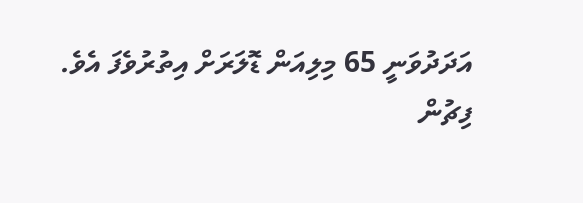އަދަދުވަނީ 65 މިލިއަން ޑޮލަރަށް އިތުރުވެފަ އެވެ.
ފިޗުން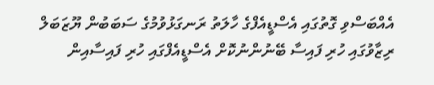އެއްބަސްވި ގޮތުގައި އެސްޑީއެފްގެ ހާލަތު ރަނގަޅުވުމުގެ ސަބަބުން ޔޫޒަބަލް ރިޒާވުގައި ހުރި ފައިސާ ބޭނުންނުކޮށް އެސްޑީއެފްގައި ހުރި ފައިސާއިން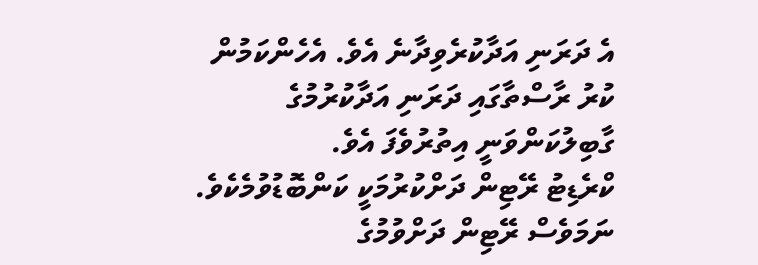އެ ދަރަނި އަދާކުރެވިދާނެ އެވެ. އެހެންކަމުން ކުރު ރާސްތާގައި ދަރަނި އަދާކުރުމުގެ ގާބިލުކަންވަނީ އިތުރުވެފަ އެވެ.
ކްރެޑިޓު ރޭޓިން ދަށްކުރުމަކީ ކަންބޮޑުވުމެކެވެ. ނަމަވެސް ރޭޓިން ދަށްވުމުގެ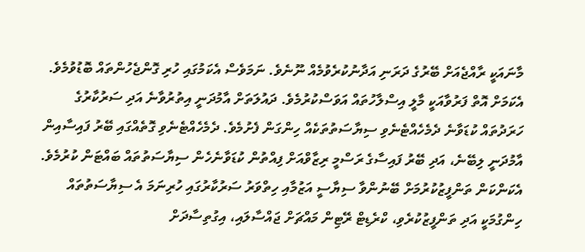މާނައަކީ ރާއްޖެއަށް ބޭރުގެ ދަރަނި އަދާނުކުރެވުމެއް ނޫނެވެ. ނަމަވެސް އެކަމުގައި ހުރި ގޮންޖެހުންތައް ބޮޑުވުމެވެ. އެކަމަށް އޮތް ފަރުވާއަކީ މާލީ އިސްލާހުތައް އަވަސްކުރުމެވެ. ދައުލަތަށް އާމުދަނީ އިތުރުވާނެ އަދި ސަރުކާރުގެ ހަރަދުތައް ކުޑަވާނެ ދެމެހެއްޓެނެވި ސިޔާސަތުތަކެއް ހިންގަން ފެށުމެވެ. ދެމެހެއްޓެނެވި ގޮތެއްގައި ބޭރު ފައިސާއިން އާމުދަނީ ލިބޭނެ، އަދި ބޭރު ފައިސާގެ ރަސްމީ ރިޒާވްއަށް ފިއްތުން ކުޑަވާނެހެން ސިޔާސަތުތައް ބައްޓަން ކުރުމެވެ.
އެކަންކަން ތަންފީޒުކުރުމަށް ބޭނުންވާ ސިޔާސީ އަޒުމާއި ހިތްވަރު ސަރުކާރުގައި ހުރިނަމަ އެ ސިޔާސަތުތައް ހިންގުމަކީ އަދި ތަންފީޒުކުރެވި، ކްރެޑިޓް ރޭޓިން މައްޗަށް ޖައްސާލައި، އިގުތިސާދަށް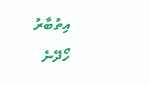އިތުބާރު ހޯދޭނެ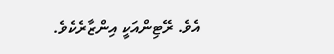އެވެ. ރޭޓިންއަކީ އިންޒާރެކެވެ.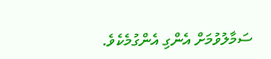ސަމާލުވުމަށް އެންގި އެންގުމެކެވެ.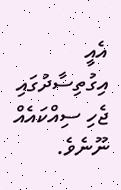އެއީ އިގުތިސާދުގައި ޖެހި ސިއްކައެއް ނޫނެވެ.